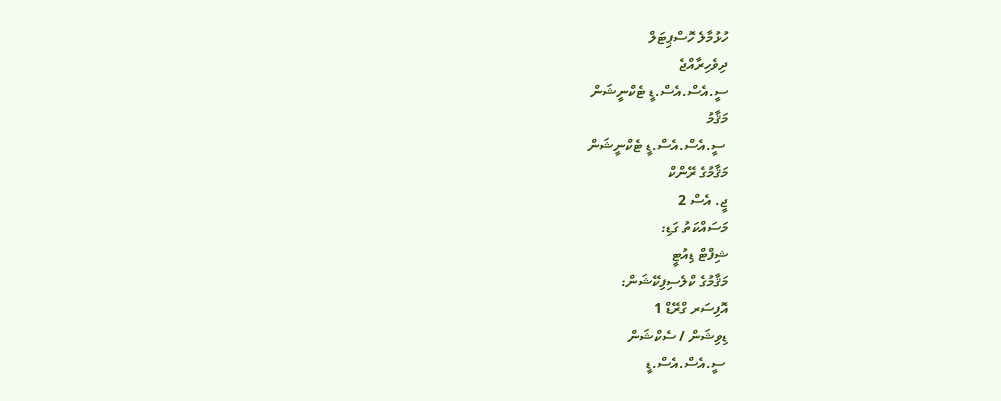ހުޅުމާލެ ހޮސްޕިޓަލް
ދިވެހިރާއްޖެ
ސީ.އެސް.އެސް.ޑީ ޓެކްނީޝަން
މަޤާމު
 ސީ.އެސް.އެސް.ޑީ ޓެކްނީޝަން
މަޤާމުގެ ރޭންކް
ޖީ. އެސް 2
މަސައްކަތު ގަޑި:
ޝިފްޓް ޑިއުޓީ
މަޤާމުގެ ކްލެސިފިކޭޝަން:
އޮފިސަރ ގްރޭޑް 1
ޑިވިޝަން / ސެކްޝަން
 ސީ.އެސް.އެސް.ޑީ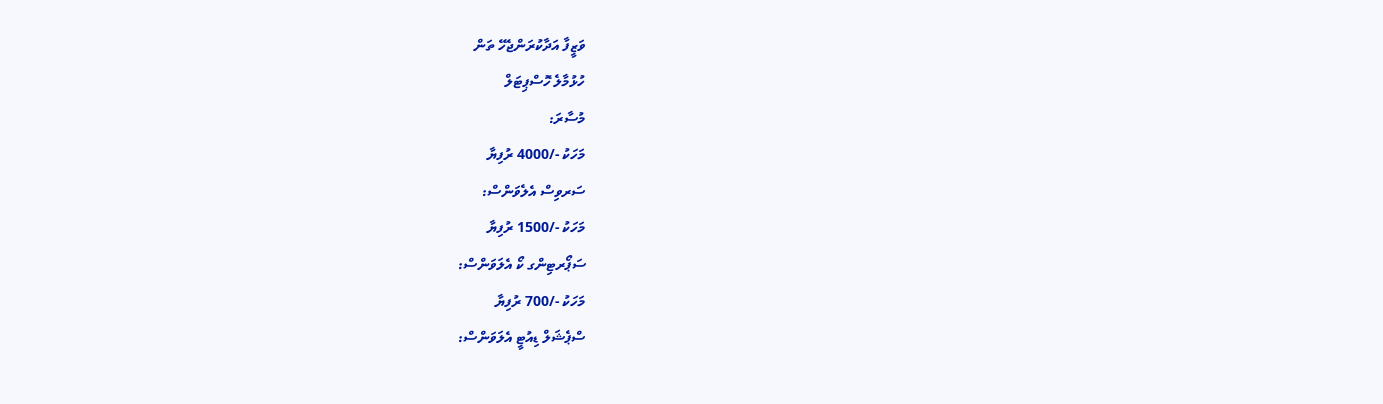ވަޒީފާ އަދާކުރަންޖެހޭ ތަން
ހުޅުމާލެ ހޮސްޕިޓަލް
މުސާރަ:
މަހަކު -/4000 ރުފިޔާ
ސަރވިސް އެލެވަންސް:
މަހަކު -/1500 ރުފިޔާ
ސަޕޯރޓިންގ ކޯ އެލަވަންސް:
މަހަކު -/700 ރުފިޔާ
ސްޕެޝަލް ޑިއުޓީ އެލަވަންސް: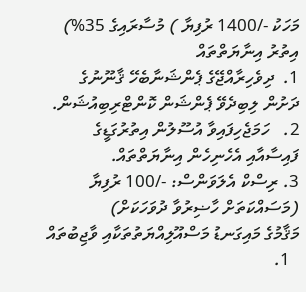މަހަކު -/1400 ރުފިޔާ ) މުސާރައިގެ 35%)
އިތުރު އިނާޔަތްތައް
1.  ދިވެހިރާއްޖޭގެ ޕެންޝަނާބެހޭ ޤާނޫނުގެ ދަށުން ލިބިދެވޭ ޕެންޝަން ކޮންޓްރިބިއުޝަން.
2.   ހަމަޖެހިފައިވާ އުސޫލުން އިތުރުގަޑީގެ ފައިސާއާއި އެހެނިހެން އިނާޔަތްތައް.
3. ރިސްކް އެލަވަންސް: -/100 ރުފިޔާ (މަސައްކަތަށް ހާޟިރުވާ ދުވަހަކަށް)
މަޤާމުގެ މައިގަނޑު މަސްއޫލިއްޔަތުތަކާއި ވާޖިބުތައް
  1.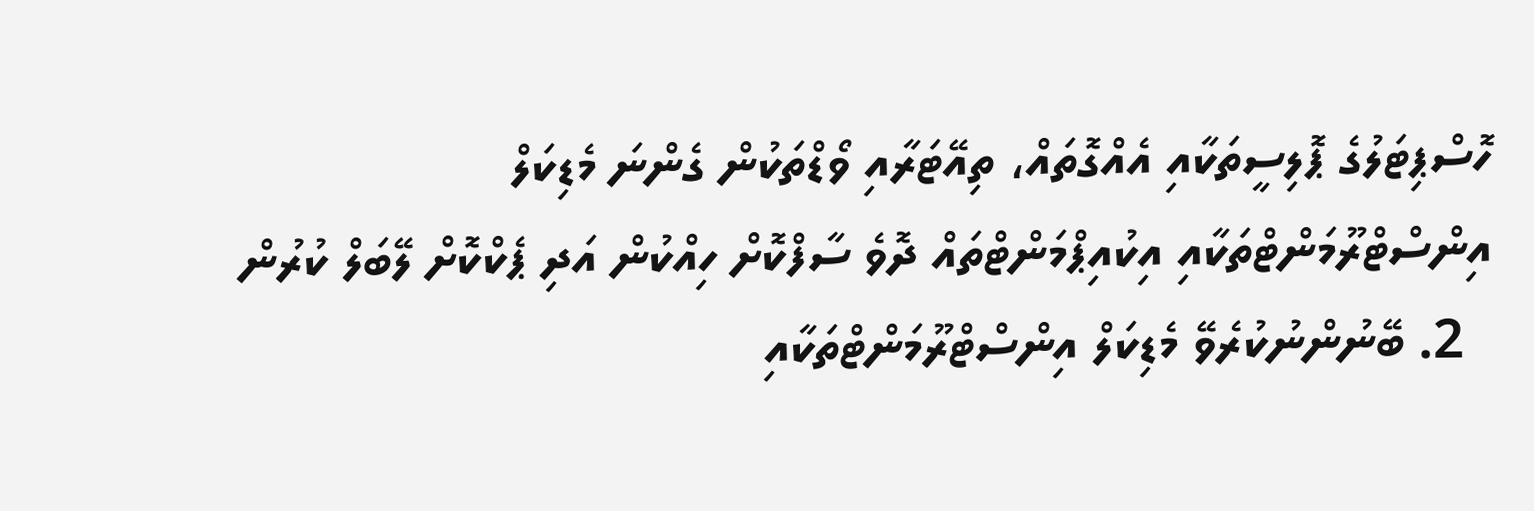ހޮސްޕިޓަލުގެ ޕޮލިސީތަކާއި އެއްގޮތައް، ތިއޭޓަރާއި ވޯޑްތަކުން ގެންނަ މެޑިކަލް އިންސްޓްރޫމަންޓްތަކާއި އިކުއިޕްމަންޓްތައް ދޮވެ ސާފްކޮށް ހިއްކުން އަދި ޕެކްކޮށް ލޭބަލް ކުރުން
  2. ބޭނުންނުކުރެވޭ މެޑިކަލް އިންސްޓްރޫމަންޓްތަކާއި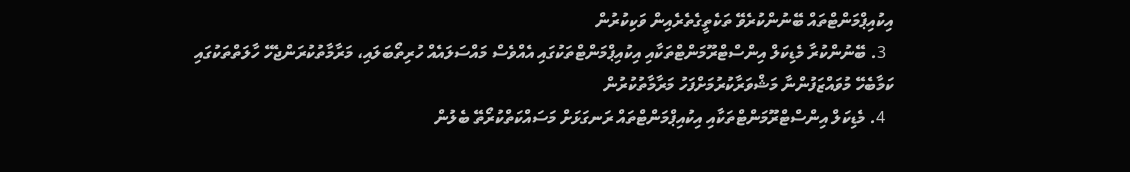އިކުއިޕްމަންޓްތައް ބޭނުންކުރެވޭ ތަކެތީގެތެރެއިން ވަކިކުރުން
  3. ބޭނުންކުރާ މެޑިކަލް އިންސްޓްރޫމަންޓްތަކާއި އިކުއިޕްމަންޓްތަކުގައި އެއްވެސް މައްސަލައެއް ހުރިތޯބަލައި، މަރާމާތުކުރަންޖެހޭ ހާލަތްތަކުގައި ކަމާބެހޭ މުވައްޒަފުންނާ މަޝްވަރާކުރުމަށްފަހު މަރާމާތުކުރުން
  4. މެޑިކަލް އިންސްޓްރޫމަންޓްތަކާއި އިކުއިޕްމަންޓްތައް ރަނގަޅަށް މަސައްކަތްކުރޯތޭ ބެލުން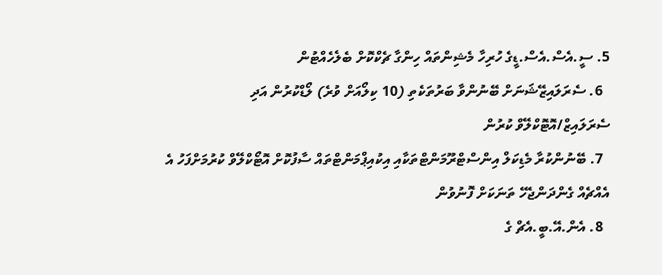5. ސީ.އެސް.އެސް.ޑީގެ ހުރިހާ މެޝިންތައް ހިންގާ ޗެކްކޮށް ބެލެހެއްޓުން
  6. ސެރަލައިޒޭޝަނަށް ބޭނުންވާ ބަރުތަކެތި (10 ކިލޯއަށް ވުރެ) ލޯޑްކުރުން އަދި ސެރަލައިޒް/އޮޓޮކްލޭވް ކުރުން
  7. ބޭނުންކުރާ މެޑިކަލް އިންސްޓްރޫމަންޓްތަކާއި އިކުއިޕްމަންޓްތައް ސާފުކޮށް އޮޓޯކްލޭވް ކުރުމަށްފަހު އެ އެއްޗެއް ގެންދަންޖެހޭ ތަނަކަށް ފޮނުވުން
  8. އެން.އޭ.ބީ.އެޗް ގެ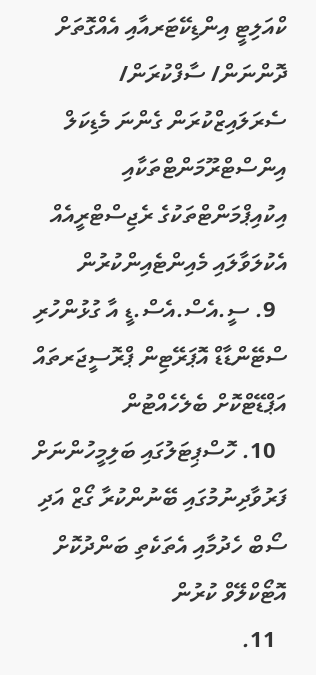ކްއަލިޓީ އިންޑިކޭޓަރއާއި އެއްގޮތަށް ދޮންނަން/ ސާފްކުރަން/ ސެރަލައިޒްކުރަން ގެންނަ މެޑިކަލް އިންސްޓްރޫމަންޓްތަކާއި އިކުއިޕްމަންޓްތަކުގެ ރެޖިސްޓްރީއެއް އެކުލަވާލައި މެއިންޓެއިންކުރުން
  9. ސީ.އެސް.އެސް.ޑީ އާ ގުޅުންހުރި ސްޓޭންޑާޑް އޮޕަރޭޓިން ޕްރޮސީޖަރތައް އަޕްޑޭޓްކޮށް ބެލެހެއްޓުން
  10. ހޮސްޕިޓަލުގައި ބަލިމީހުންނަށް ފަރުވާދިނުމުގައި ބޭނުންކުރާ ގޯޒް އަދި ސޯބް ހެދުމާއި އެތަކެތި ބަންދުކޮށް އޮޓޯކްލޭވް ކުރުން
  11.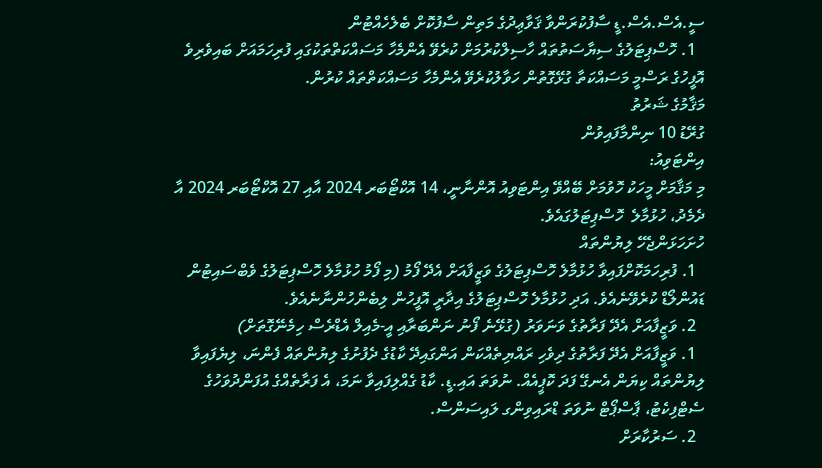ސީ.އެސް.އެސް.ޑީ ސާފުކުރަންވާ ޤަވާޢިދުގެ މަތިން ސާފުކޮށް ބެލެހެއްޓުން
  1. ހޮސްޕިޓަލުގެ ސިޔާސަތުތައް ހާސިލްކުރުމަށް ކުރެވޭ އެންމެހާ މަސައްކަތްތަކުގައި ފުރިހަމައަށް ބައިވެރިވެ އޮފީހުގެ ރަސްމީ މަސައްކަތާ ގުޅޭގޮތުން ހަވާލުކުރެވޭ އެންމެހާ މަސައްކަތްތައް ކުރުން.
މަޤާމުގެ ޝަރުތު
ގުރޭޑު 10 ނިންމާފައިވުން
އިންޓަވިއު:
މި މަޤާމަށް މީހަކު ހޮވުމަށް ބޭއްވޭ އިންޓަވިއު އޮންނާނީ، 14 އޮކްޓޯބަރ 2024 އާއި 27 އޮކްޓޯބަރ 2024 އާ ދެމެދު، ހުޅުމާލެ  ހޮސްޕިޓަލުގައެވެ.
ހުށަހަޅަންޖެހޭ ލިޔުންތައް
  1. ފުރިހަމަކޮށްފައިވާ ހުޅުމާލެ ހޮސްޕިޓަލުގެ ވަޒީފާއަށް އެދޭ ފޯމު (މި ފޯމު ހުޅުމާލެ ހޮސްޕިޓަލުގެ ވެބްސައިޓުން ޑައުންލޯޑް ކުރެވޭނެއެވެ. އަދި ހުޅުމާލެ ހޮސްޕިޓަލުގެ އިދާރީ އޮފީހުން ލިބެންހުންނާނެއެވެ.
  2. ވަޒީފާއަށް އެދޭ ފަރާތުގެ ވަނަވަރު (ގުޅޭނެ ފޯނު ނަންބަރާއި އީ-މެއިލް އެޑްރެސް ހިމެނޭގޮތަށް)
  1. ވަޒީފާއަށް އެދޭ ފަރާތުގެ ދިވެހި ރައްޔިތެއްކަން އަންގައިދޭ ކާޑުގެ ދެފުށުގެ ލިޔުންތައް ފެންނަ، ލިޔެފައިވާ ލިޔުންތައް ކިޔަން އެނގޭ ފަދަ ކޮޕީއެއް. ނުވަތަ އައި.ޑީ. ކާޑު ގެއްލިފައިވާ ނަމަ، އެ ފަރާތެއްގެ އުފަންދުވަހުގެ ސެޓްފިކެޓު، ޕާސްޕޯޓް ނުވަތަ ޑްރައިވިންގ ލައިސަންސް.
  2. ސަރުކާރަށް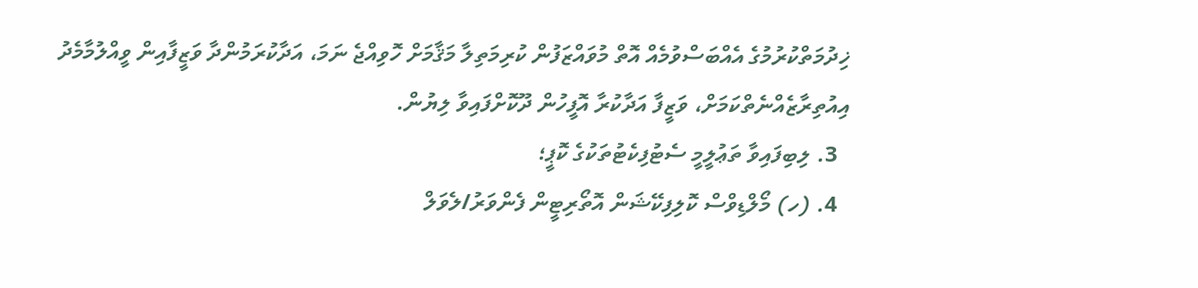ޚިދުމަތްކުރުމުގެ އެއްބަސްވުމެއް އޮތް މުވައްޒަފުން ކުރިމަތިލާ މަޤާމަށް ހޮވިއްޖެ ނަމަ، އަދާކުރަމުންދާ ވަޒީފާއިން ވީއްލުމާމެދު އިއުތިރާޒެއްނެތްކަމަށް، ވަޒީފާ އަދާކުރާ އޮފީހުން ދޫކޮށްފައިވާ ލިޔުން.
  3. ލިބިފައިވާ ތަޢުލީމީ ސެޓުފިކެޓުތަކުގެ ކޮޕީ؛
  4. (ހ) މޯލްޑިވްސް ކޮލިފިކޭޝަން އޮތޯރިޓީން ފެންވަރު/ލެވަލް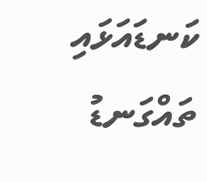ކަނޑައަޅައި ތައްގަނޑު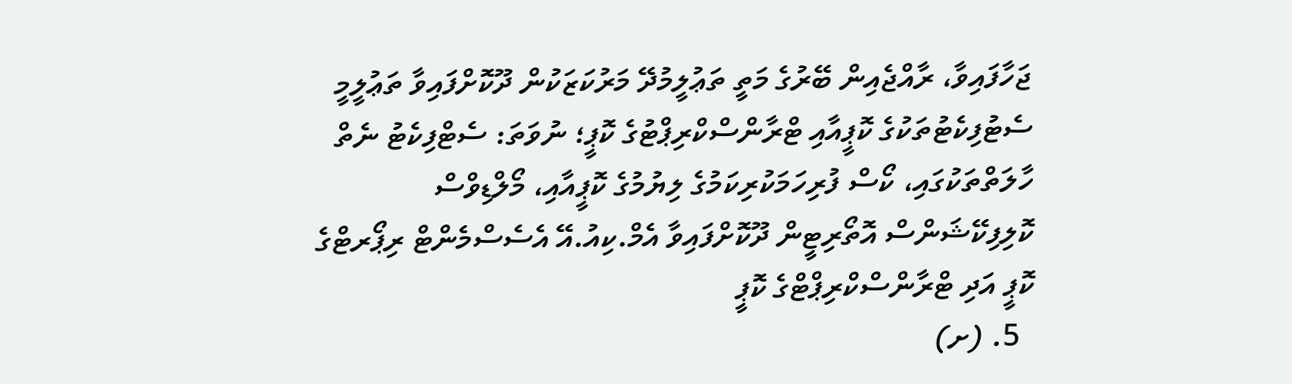ޖަހާފައިވާ، ރާއްޖެއިން ބޭރުގެ މަތީ ތަޢުލީމުދޭ މަރުކަޒަކުން ދޫކޮށްފައިވާ ތަޢުލީމީ ސެޓުފިކެޓުތަކުގެ ކޮޕީއާއި ޓްރާންސްކްރިޕްޓުގެ ކޮޕީ؛ ނުވަތަ: ސެޓްފިކެޓު ނެތް ހާލަތްތަކުގައި، ކޯސް ފުރިހަމަކުރިކަމުގެ ލިޔުމުގެ ކޮޕީއާއި، މޯލްޑިވްސް ކޮލިފިކޭޝަންސް އޮތޯރިޓީން ދޫކޮށްފައިވާ އެމް.ކިއު.އޭ އެސެސްމެންޓް ރިޕޯރޓްގެ ކޮޕީ އަދި ޓްރާންސްކްރިޕްޓްގެ ކޮޕީ
  5. (ށ)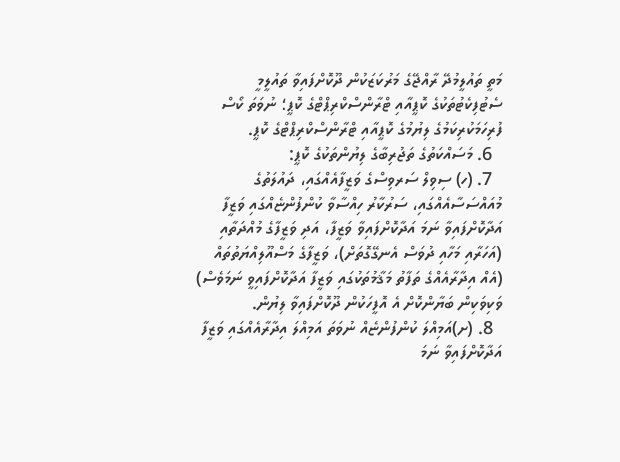މަތީ ތައުލީމުދޭ ރާއްޖޭގެ މަރުކަޒަކުން ދޫކޮށްފައިވާ ތައުލީމީ ސެޓުފިކެޓުތަކުގެ ކޮޕީއާއި ޓްރާންސްކްރިޕްޓްގެ ކޮޕީ؛ ނުވަތަ ކޯސް ފުރިހަމަކުރިކަމުގެ ލިޔުމުގެ ކޮޕީއާއި ޓްރާންސްކްރިޕްޓްގެ ކޮޕީ.
  6. މަސައްކަތުގެ ތަޖުރިބާގެ ލިޔުންތަކުގެ ކޮޕީ:
  7. (ހ) ސިވިލް ސަރވިސްގެ ވަޒީފާއެއްގައި، ދައުލަތުގެ މުއައްސަސާއެއްގައި، ސަރުކާރު ހިއްސާވާ ކުންފުންޏެއްގައި ވަޒީފާ އަދާކޮށްފައިވާ ނަމަ އަދާކޮށްފައިވާ ވަޒީފާ، އަދި ވަޒީފާގެ މުއްދަތާއި (އަހަރާއި މަހާއި ދުވަސް އެނގޭގޮތަށް)، ވަޒީފާގެ މަސްއޫލިއްޔަތުތައް (އެއް އިދާރާއެއްގެ ތަފާތު މަޤާމުތަކުގައި ވަޒީފާ އަދާކޮށްފައިވީ ނަމަވެސް) ވަކިވަކިން ބަޔާންކޮށް އެ އޮފީހަކުން ދޫކޮށްފައިވާ ލިޔުން.
  8. (ށ)އަމިއްލަ ކުންފުންޏެއް ނުވަތަ އަމިއްލަ އިދާރާއެއްގައި ވަޒީފާ އަދާކޮށްފައިވާ ނަމަ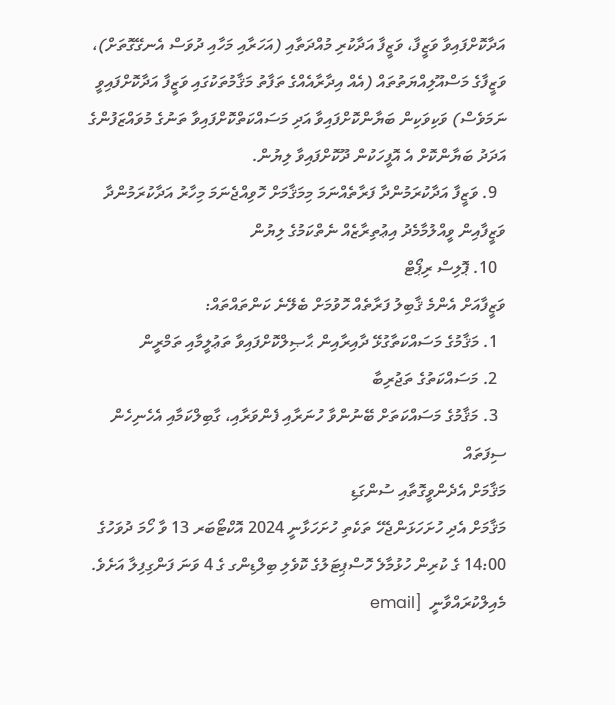އަދާކޮށްފައިވާ ވަޒީފާ، ވަޒީފާ އަދާކުރި މުއްދަތާއި (އަހަރާއި މަހާއި ދުވަސް އެނގޭގޮތަށް)، ވަޒީފާގެ މަސްއޫލިއްޔަތުތައް (އެއް އިދާރާއެއްގެ ތަފާތު މަޤާމުތަކުގައި ވަޒީފާ އަދާކޮށްފައިވީ ނަމަވެސް) ވަކިވަކިން ބަޔާންކޮށްފައިވާ އަދި މަސައްކަތްކޮށްފައިވާ ތަނުގެ މުވައްޒަފުންގެ އަދަދު ބަޔާންކޮށް އެ އޮފީހަކުން ދޫކޮށްފައިވާ ލިޔުން.
  9. ވަޒީފާ އަދާކުރަމުންދާ ފަރާތެއްނަމަ މިމަޤާމަށް ހޮވިއްޖެނަމަ މިހާރު އަދާކުރަމުންދާ ވަޒީފާއިން ވީއްލުމާމެދު އިޢުތިރާޒެއް ނެތްކަމުގެ ލިޔުން
  10. ޕޮލިސް ރިޕޯޓް
ވަޒީފާއަށް އެންމެ ޤާބިލު ފަރާތެއް ހޮވުމަށް ބެލޭނެ ކަންތައްތައް:
  1. މަޤާމުގެ މަސައްކަތާގުޅޭ ދާއިރާއިން ޙާޞިލްކޮށްފައިވާ ތަޢުލީމާއި ތަމްރީން
  2. މަސައްކަތުގެ ތަޖުރިބާ
  3. މަޤާމުގެ މަސައްކަތަށް ބޭނުންވާ ހުނަރާއި ފެންވަރާއި، ގާބިލްކަމާއި އެހެނިހެން ސިފަތައް
މަޤާމަށް އެދެންވީގޮތާއި ސުންގަޑި
މަޤާމަށް އެދި ހުށަހަޅަންޖެހޭ ތަކެތި ހުށަހަޅާނީ 2024 އޮކްޓޯބަރ 13 ވާ ހޯމަ ދުވަހުގެ 14:00 ގެ ކުރިން ހުޅުމާލެ ހޮސްޕިޓަލުގެ ކޮވެލި ބިލްޑިންގ ގެ 4 ވަނަ ފަންގިފިލާ އަށެވެ. މެއިލްކުރައްވާނީ  [email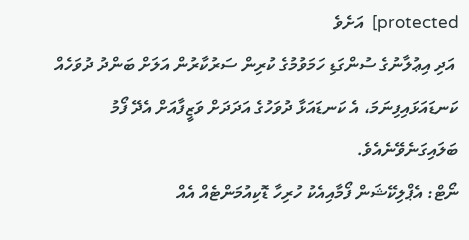protected]  އަށެވެ
 އަދި އިޢުލާނުގެ ސުންގަޑި ހަމަވުމުގެ ކުރިން ސަރުކާރުން އަލަށް ބަންދު ދުވަހެއް ކަނޑައަޅައިފިނަމަ، އެ ކަނޑައަޅާ ދުވަހުގެ އަދަދަށް ވަޒީފާއަށް އެދޭ ފޯމު ބަލައިގަނެވޭނެއެވެ.
ނޯޓް: އެޕްލިކޭޝަން ފޯމާއިއެކު ހުރިހާ ޑޮކިއުމަންޓެއް އެއް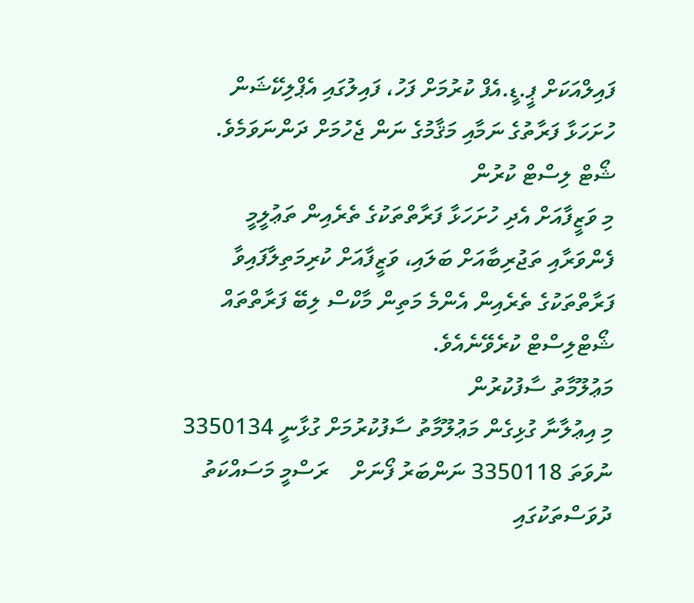ފައިލްއަކަށް ޕީ.ޑީ.އެފް ކުރުމަށް ފަހު، ފައިލުގައި އެޕްލިކޭޝަން ހުށަހަޅާ ފަރާތުގެ ނަމާއި މަޤާމުގެ ނަން ޖެހުމަށް ދަންނަވަމެވެ.
ޝޯޓް ލިސްޓް ކުރުން
މި ވަޒީފާއަށް އެދި ހުށަހަޅާ ފަރާތްތަކުގެ ތެރެއިން ތަޢުލީމީ ފެންވަރާއި ތަޖުރިބާއަށް ބަލައި، ވަޒީފާއަށް ކުރިމަތިލާފައިވާ ފަރާތްތަކުގެ ތެރެއިން އެންމެ މަތިން މާކްސް ލިބޭ ފަރާތްތައް ޝޯޓްލިސްޓް ކުރެވޭނެއެވެ.
މަޢުލޫމާތު ސާފުކުރުން
މި އިޢުލާނާ ގުޅިގެން މަޢުލޫމާތު ސާފުކުރުމަށް ގުޅާނީ 3350134 ނުވަތަ 3350118 ނަންބަރު ފޯނަށް    ރަސްމީ މަސައްކަތު ދުވަސްތަކުގައި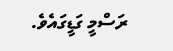ރަސްމީ ގަޑީގައެވެ.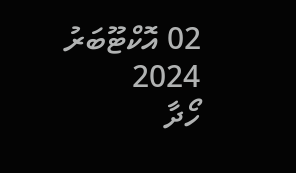02 އޮކްޓޫބަރު 2024
ހޯދާ